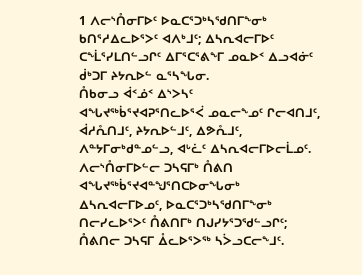1 ᐱᓕᔅᑍᓂᒥᐅᑦ ᐅᓇᑕᕐᑐᒃᓴᖁᑎᒥᖕᓂᒃ ᑲᑎᕐᓱᐃᓚᐅᕐᐳᑦ ᐊᐱᒃᒧᑦ; ᐃᓴᕆᐊᓕᒥᐅᑦ ᑕᖕᒫᕐᓯᒪᑎᓪᓗᒋᑦ ᐃᒥᕐᑕᕐᕕᖕᒥ ᓄᓇᐅᑉ ᐃᓗᐊᓃᑦ ᑰᒃᑐᒥ ᔨᔭᕆᐅᓪ ᓇᕐᓴᖓᓂ.
ᑍᑲᓂᓗ ᐋᑉᓅᑉ ᐃᔅᐳᓴᑦ ᐊᖓᔪᖅᑳᕐᔪᐊᕈᕐᑎᓚᐅᕐᐹ ᓄᓇᓕᖕᓄᑦ ᒋᓕᐊᑎᒧᑦ, ᐋᓱᕅᑎᒧᑦ, ᔨᔭᕆᐅᓪᒧᑦ, ᐃᕗᕅᒧᑦ, ᐱᓐᔭᒥᓂᒃᑯᓐᓄᓪᓗ, ᐊᒡᓛᑦ ᐃᓴᕆᐊᓕᒥᐅᓕᒫᓄᑦ.
ᐱᓕᔅᑍᓂᒥᐅᓪᓕ ᑐᓴᕋᒥᒃ ᑍᕕᑎ ᐊᖓᔪᖅᑳᕐᔪᐊᓐᖑᕐᑎᑕᐅᓂᖓᓂᒃ ᐃᓴᕆᐊᓕᒥᐅᓄᑦ, ᐅᓇᑕᕐᑐᒃᓴᖁᑎᒥᖕᓂᒃ ᑎᓕᓯᓚᐅᕐᐳᑦ ᑍᕕᑎᒥᒃ ᑎᒍᓯᔭᕐᑐᖁᓪᓗᒋᑦ; ᑍᕕᑎᓕ ᑐᓴᕋᒥ ᐂᓚᐅᕐᐳᖅ ᓴᐴᓗᑕᓕᖕᒧᑦ.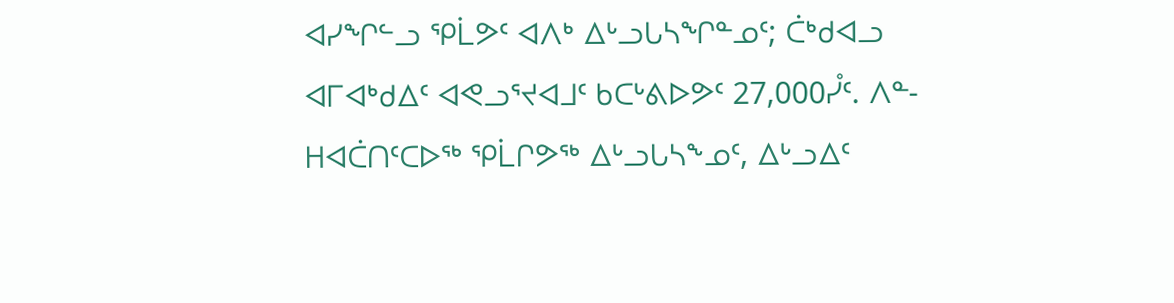ᐊᓯᖏᓪᓗ ᕿᒫᕗᑦ ᐊᐱᒃ ᐃᒡᓗᒐᓴᖏᓐᓄᑦ; ᑖᒃᑯᐊᓗ ᐊᒥᐊᒃᑯᐃᑦ ᐊᕙᓗᕐᔪᐊᒧᑦ ᑲᑕᒡᕕᐅᕗᑦ 27,000ᓮᑦ. ᐱᓐ-ᕼᐊᑖᑎᑦᑕᐅᖅ ᕿᒫᒋᕗᖅ ᐃᒡᓗᒐᓴᖕᓄᑦ, ᐃᒡᓗᐃᑦ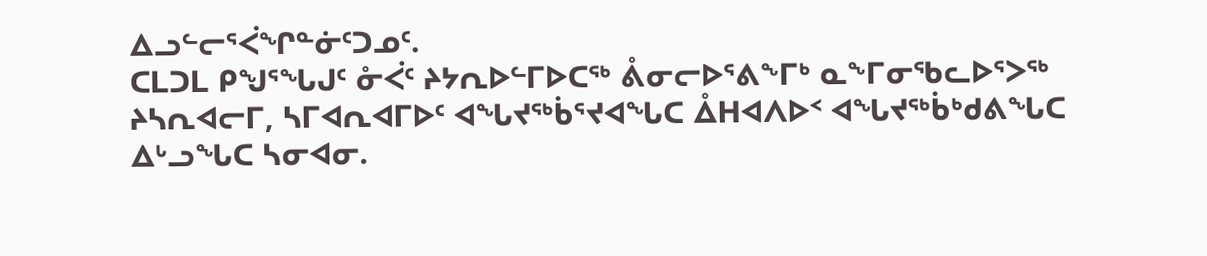ᐃᓗᓪᓕᕐᐹᖏᓐᓃᑦᑐᓄᑦ.
ᑕᒪᑐᒪ ᑭᖑᕐᖓᒍᑦ ᓁᐹᑦ ᔨᔭᕆᐅᓪᒥᐅᑕᖅ ᕔᓂᓕᐅᕐᕕᖕᒥᒃ ᓇᖕᒥᓂᖃᓚᐅᕐᐳᖅ ᔨᓴᕆᐊᓕᒥ, ᓴᒥᐊᕆᐊᒥᐅᑦ ᐊᖓᔪᖅᑳᕐᔪᐊᖓᑕ ᐂᕼᐊᐱᐅᑉ ᐊᖓᔪᖅᑳᒃᑯᕕᖓᑕ ᐃᒡᓗᖓᑕ ᓴᓂᐊᓂ.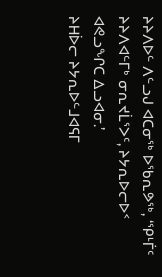ᔨᔨᐱᐅᓪ ᐱᓪᓗᒍ ᐊᑕᓂᖅ ᐅᖃᕆᕗᖅ, ‘ᕿᒻᒦᑦ ᔨᔨᐱᐊᓪᒥᒃ ᓂᕆᔪᒫᕐᐳᑦ, ᔨᔭᕆᐅᓕᐅᑉ ᐊᕙᓗᖏᑕ ᐃᓗᐊᓂ.’
ᔨᕼᐆᓕ ᔨᔭᕆᐅᓪᒧᐊᕋᒥ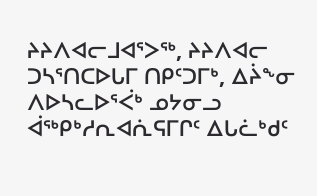ᔨᔨᐱᐊᓕᒧᐊᕐᐳᖅ, ᔨᔨᐱᐊᓕ ᑐᓴᕐᑎᑕᐅᒐᒥ ᑎᑭᑦᑐᒥᒃ, ᐃᔩᖕᓂ ᐱᐅᓴᓚᐅᕐᐹᒃ ᓄᔭᓂᓗ ᐋᖅᑭᒃᓱᕆᐊᕇᕋᒥᒋᑦ ᐃᒐᓛᒃᑯᑦ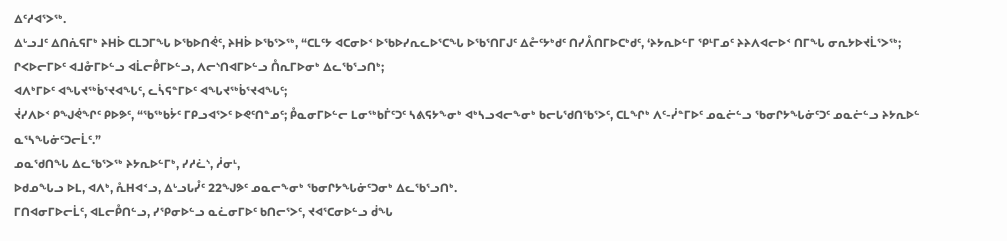ᐃᑦᓱᐊᕐᐳᖅ.
ᐃᒡᓗᒧᑦ ᐃᑎᕇᕋᒥᒃ ᔨᕼᐆ ᑕᒪᑐᒥᖓ ᐅᖃᐅᑎᕚᑦ, ᔨᕼᐆ ᐅᖃᕐᐳᖅ, “ᑕᒪᑦᔭ ᐊᑕᓂᐅᑉ ᐅᖃᐅᓯᕆᓚᐅᕐᑕᖓ ᐅᖃᕐᑎᒥᒍᑦ ᐃᓔᑦᔭᒃᑯᑦ ᑎᓯᐰᑎᒥᐅᑕᒃᑯᑦ, ‘ᔨᔭᕆᐅᓪᒥ ᕿᒻᒥᓄᑦ ᔨᔨᐱᐊᓕᐅᑉ ᑎᒥᖓ ᓂᕆᔭᐅᔪᒫᕐᐳᖅ;
ᒋᐸᐅᓕᒥᐅᑦ ᐊᒧᓁᒥᐅᓪᓗ ᐊᒫᓕᑬᒥᐅᓪᓗ, ᐱᓕᔅᑎᐊᒥᐅᓪᓗ ᑍᕆᒥᐅᓂᒃ ᐃᓚᖃᕐᓗᑎᒃ;
ᐊᐱᒃᒥᐅᑦ ᐊᖓᔪᖅᑳᕐᔪᐊᖓᑦ, ᓚᓵᕋᓐᒥᐅᑦ ᐊᖓᔪᖅᑳᕐᔪᐊᖓᑦ;
ᔫᓯᐱᐅᑉ ᑭᖑᕚᖏᑦ ᑭᐅᕗᑦ, “ᖃᖅᑲᔮᑦ ᒥᑭᓗᐊᕐᐳᑦ ᐅᕙᑦᑎᓐᓄᑦ; ᑬᓇᓂᒥᐅᓪᓕ ᒪᓂᖅᑲᒦᑦᑐᑦ ᓴᕕᕋᔭᖕᓂᒃ ᐊᒃᓴᓗᐊᓕᖕᓂᒃ ᑲᓕᒐᖁᑎᖃᕐᐳᑦ, ᑕᒪᖏᒃ ᐱᑦ-ᓰᓐᒥᐅᑦ ᓄᓇᓖᓪᓗ ᖃᓂᒋᔭᖓᓃᑦᑐᑦ ᓄᓇᓖᓪᓗ ᔨᔭᕆᐅᓪ ᓇᕐᓴᖓᓃᑦᑐᓕᒫᑦ.”
ᓄᓇᖁᑎᖓ ᐃᓚᖃᕐᐳᖅ ᔨᔭᕆᐅᓪᒥᒃ, ᓯᓱᓛᔅ, ᓲᓂᒻ,
ᐅᑯᓄᖓᓗ ᐅᒪ, ᐊᐱᒃ, ᕅᕼᐊᑉᓗ, ᐃᒡᓗᒐᓮᑦ 22ᖑᕗᑦ ᓄᓇᓕᖕᓂᒃ ᖃᓂᒋᔭᖓᓃᑦᑐᓂᒃ ᐃᓚᖃᕐᓗᑎᒃ.
ᒥᑎᐊᓂᒥᐅᓕᒫᑦ, ᐊᒪᓕᑬᑎᓪᓗ, ᓯᕿᓂᐅᓪᓗ ᓇᓛᓂᒥᐅᑦ ᑲᑎᓕᕐᐳᑦ, ᔪᐊᕐᑕᓂᐅᓪᓗ ᑰᖓ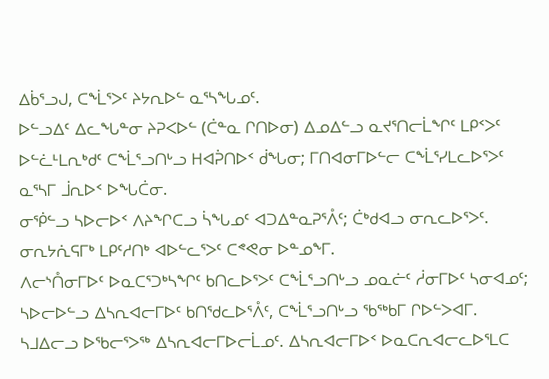ᐃᑳᕐᓗᒍ, ᑕᖕᒫᕐᐳᑦ ᔨᔭᕆᐅᓪ ᓇᕐᓴᖓᓄᑦ.
ᐅᓪᓗᐃᑦ ᐃᓚᖓᓐᓂ ᔨᕈᐸᐅᓪ (ᑖᓐᓇ ᒋᑎᐅᓂ) ᐃᓄᐃᓪᓗ ᓇᔪᕐᑎᓕᒫᖏᑦ ᒪᑭᑉᐳᑦ ᐅᓪᓛᒻᒪᕆᒃᑯᑦ ᑕᖕᒫᕐᓗᑎᒡᓗ ᕼᐊᕉᑎᐅᑉ ᑰᖓᓂ; ᒥᑎᐊᓂᒥᐅᓪᓕ ᑕᖕᒫᕐᓯᒪᓚᐅᕐᐳᑦ ᓇᕐᓴᒥ ᒨᕆᐅᑉ ᐅᖓᑖᓂ.
ᓂᖀᓪᓗ ᓴᐅᓕᐅᑉ ᐱᔨᖏᑕᓗ ᓵᖓᓄᑦ ᐊᑐᐃᓐᓇᕈᕐᐰᑦ; ᑖᒃᑯᐊᓗ ᓂᕆᓚᐅᕐᐳᑦ. ᓂᕆᔭᕇᕋᒥᒃ ᒪᑭᑦᓱᑎᒃ ᐊᐅᓪᓚᕐᐳᑦ ᑕᕝᕙᓂ ᐅᓐᓄᖕᒥ.
ᐱᓕᔅᑍᓂᒥᐅᑦ ᐅᓇᑕᕐᑐᒃᓴᖏᑦ ᑲᑎᓚᐅᕐᐳᑦ ᑕᖕᒫᕐᓗᑎᒡᓗ ᓄᓇᓖᑦ ᓲᓂᒥᐅᑦ ᓴᓂᐊᓄᑦ; ᓴᐅᓕᐅᓪᓗ ᐃᓴᕆᐊᓕᒥᐅᑦ ᑲᑎᖁᓚᐅᕐᐰᑦ, ᑕᖕᒫᕐᓗᑎᒡᓗ ᖃᖅᑲᒥ ᒋᐅᓪᐳᐊᒥ.
ᓴᒧᐃᓕᓗ ᐅᖃᓕᕐᐳᖅ ᐃᓴᕆᐊᓕᒥᐅᓕᒫᓄᑦ. ᐃᓴᕆᐊᓕᒥᐅᑉ ᐅᓇᑕᕆᐊᓕᓚᐅᕐᒪᑕ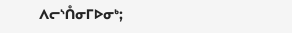ᐱᓕᔅᑍᓂᒥᐅᓂᒃ;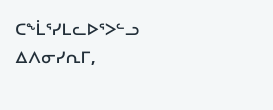ᑕᖕᒫᕐᓯᒪᓚᐅᕐᐳᓪᓗ ᐃᐱᓂᓯᕆᒥ,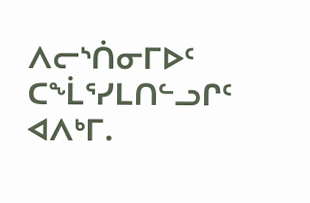ᐱᓕᔅᑏᓂᒥᐅᑦ ᑕᖕᒫᕐᓯᒪᑎᓪᓗᒋᑦ ᐊᐱᒃᒥ.